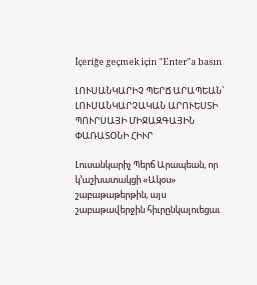İçeriğe geçmek için "Enter"a basın

ԼՈՒՍԱՆԿԱՐԻՉ ՊԵՐՃ ԱՐԱՊԵԱՆ՝ ԼՈՒՍԱՆԿԱՐՉԱԿԱՆ ԱՐՈՒԵՍՏԻ ՊՈՒՐՍԱՅԻ ՄԻՋԱԶԳԱՅԻՆ ՓԱՌԱՏՕՆԻ ՀԻՒՐ

Լուսանկարիչ Պերճ Արապեան, որ կ’աշխատակցի «Ակօս» շաբաթաթերթին, այս շաբաթավերջին հիւրընկալուեցաւ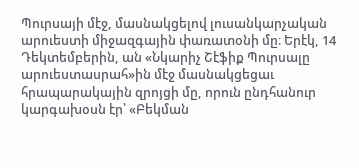Պուրսայի մէջ, մասնակցելով լուսանկարչական արուեստի միջազգային փառատօնի մը։ Երէկ, 14 Դեկտեմբերին, ան «Նկարիչ Շէֆիք Պուրսալը արուեստասրահ»ին մէջ մասնակցեցաւ հրապարակային զրոյցի մը, որուն ընդհանուր կարգախօսն էր՝ «Բեկման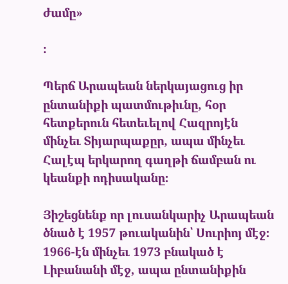ժամը»

։

Պերճ Արապեան ներկայացուց իր ընտանիքի պատմութիւնը, հօր հետքերուն հետեւելով Հազրոյէն մինչեւ Տիյարպաքըր, ապա մինչեւ Հալէպ երկարող գաղթի ճամբան ու կեանքի ոդիսականը։

Յիշեցնենք որ լուսանկարիչ Արապեան ծնած է 1957 թուականին՝ Սուրիոյ մէջ։ 1966-էն մինչեւ 1973 բնակած է Լիբանանի մէջ, ապա ընտանիքին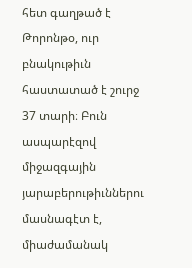հետ գաղթած է Թորոնթօ, ուր բնակութիւն հաստատած է շուրջ 37 տարի։ Բուն ասպարէզով միջազգային յարաբերութիւններու մասնագէտ է, միաժամանակ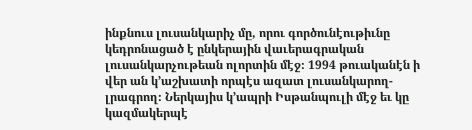ինքնուս լուսանկարիչ մը, որու գործունէութիւնը կեդրոնացած է ընկերային վաւերագրական լուսանկարչութեան ոլորտին մէջ։ 1994 թուականէն ի վեր ան կ’աշխատի որպէս ազատ լուսանկարող-լրագրող։ Ներկայիս կ’ապրի Իսթանպուլի մէջ եւ կը կազմակերպէ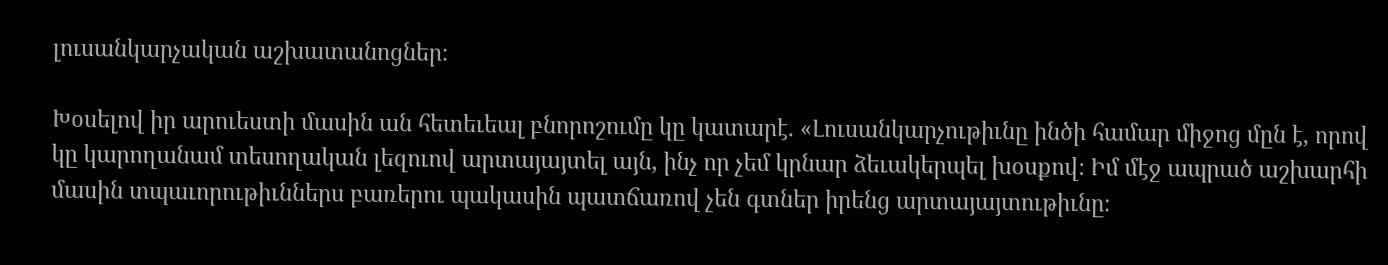լուսանկարչական աշխատանոցներ։

Խօսելով իր արուեստի մասին ան հետեւեալ բնորոշումը կը կատարէ. «Լուսանկարչութիւնը ինծի համար միջոց մըն է, որով կը կարողանամ տեսողական լեզուով արտայայտել այն, ինչ որ չեմ կրնար ձեւակերպել խօսքով։ Իմ մէջ ապրած աշխարհի մասին տպաւորութիւններս բառերու պակասին պատճառով չեն գտներ իրենց արտայայտութիւնը։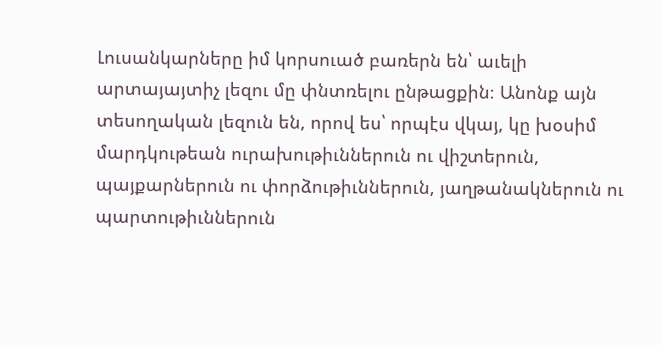Լուսանկարները իմ կորսուած բառերն են՝ աւելի արտայայտիչ լեզու մը փնտռելու ընթացքին։ Անոնք այն տեսողական լեզուն են, որով ես՝ որպէս վկայ, կը խօսիմ մարդկութեան ուրախութիւններուն ու վիշտերուն, պայքարներուն ու փորձութիւններուն, յաղթանակներուն ու պարտութիւններուն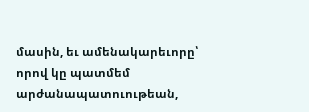մասին, եւ ամենակարեւորը՝ որով կը պատմեմ արժանապատուութեան,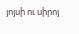յոյսի ու սիրոյ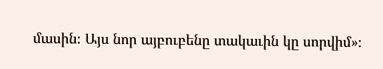մասին։ Այս նոր այբուբենը տակաւին կը սորվիմ»։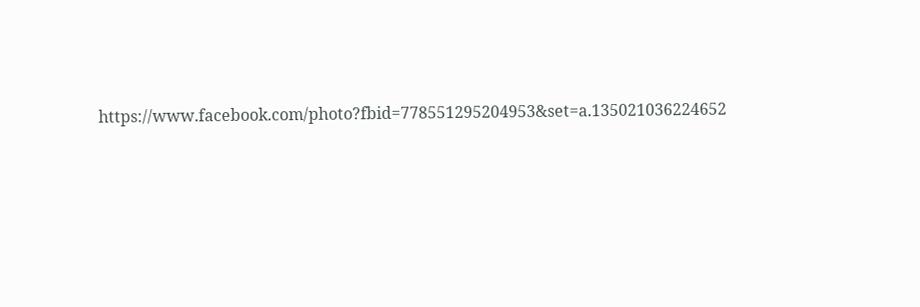https://www.facebook.com/photo?fbid=778551295204953&set=a.135021036224652